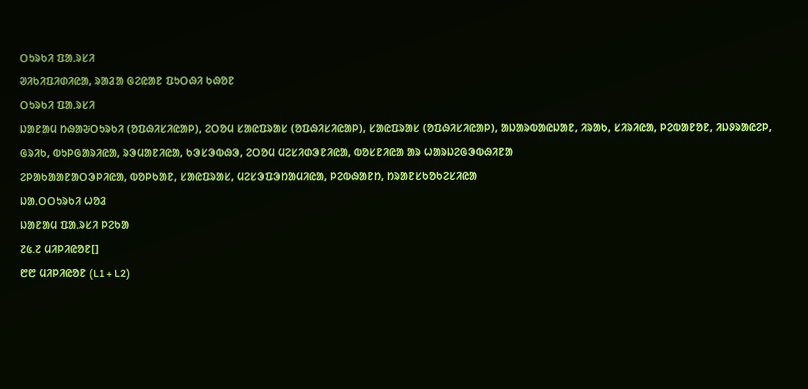ᱛᱩᱨᱠᱤ ᱯᱟᱹᱨᱥᱤ
ᱣᱤᱠᱤᱯᱤᱰᱤᱭᱟ, ᱨᱟᱲᱟ ᱜᱮᱭᱟᱱ ᱯᱩᱛᱷᱤ ᱠᱷᱚᱱ
ᱛᱩᱨᱠᱤ ᱯᱟᱹᱨᱥᱤ
ᱡᱟᱱᱟᱢ ᱴᱷᱟᱶᱛᱩᱨᱠᱤ (ᱚᱯᱷᱤᱥᱤᱭᱟᱞ), ᱮᱛᱚᱢ ᱥᱟᱭᱯᱨᱟᱥ (ᱚᱯᱷᱤᱥᱤᱭᱟᱞ), ᱥᱟᱭᱯᱨᱟᱥ (ᱚᱯᱷᱤᱥᱤᱭᱟᱞ), ᱟᱡᱟᱨᱵᱟᱭᱡᱟᱱ, ᱤᱨᱟᱠ, ᱥᱤᱨᱤᱭᱟ, ᱞᱮᱵᱟᱱᱚᱱ, ᱤᱡᱽᱨᱟᱭᱮᱞ, ᱜᱨᱤᱠ, ᱵᱩᱞᱜᱟᱨᱤᱭᱟ, ᱨᱳᱢᱟᱱᱤᱭᱟ, ᱠᱳᱥᱳᱵᱷᱳ, ᱮᱛᱚᱢ ᱢᱮᱥᱤᱰᱳᱱᱤᱭᱟ, ᱵᱚᱥᱱᱤᱭᱟ ᱟᱨ ᱦᱟᱨᱡᱮᱜᱳᱵᱷᱤᱱᱟ
ᱮᱞᱟᱠᱟᱟᱱᱟᱛᱳᱞᱤᱭᱟ, ᱵᱚᱞᱠᱟᱱ, ᱥᱟᱭᱯᱨᱟᱥ, ᱢᱮᱥᱳᱯᱳᱴᱟᱢᱤᱭᱟ, ᱞᱮᱵᱷᱟᱱᱴ, ᱴᱨᱟᱱᱥᱠᱚᱠᱮᱥᱤᱭᱟ
ᱡᱟᱹᱛᱛᱩᱨᱠᱤ ᱦᱚᱲ
ᱡᱟᱱᱟᱢ ᱯᱟᱹᱨᱥᱤ ᱞᱮᱠᱟ
᱗᱕.᱗ ᱢᱤᱞᱤᱭᱚᱱ[]
᱘᱘ ᱢᱤᱞᱤᱭᱚᱱ (L1 + L2)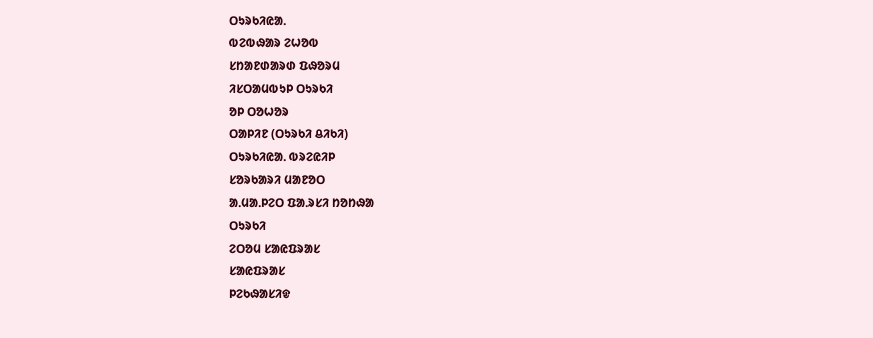ᱛᱩᱨᱠᱤᱭᱟᱹ
ᱵᱮᱵᱷᱟᱨ ᱮᱦᱚᱵ
ᱥᱴᱟᱱᱰᱟᱨᱰ ᱯᱷᱚᱨᱢ
ᱤᱥᱛᱟᱢᱵᱩᱞ ᱛᱩᱨᱠᱤ
ᱚᱞ ᱛᱚᱦᱚᱨ
ᱛᱟᱞᱤᱱ (ᱛᱩᱨᱠᱤ ᱪᱤᱠᱤ)
ᱛᱩᱨᱠᱤᱭᱟᱹ ᱵᱨᱮᱭᱤᱞ
ᱥᱚᱨᱠᱟᱨᱤ ᱢᱟᱱᱚᱛ
ᱟᱹᱢᱟᱹᱞᱮᱛ ᱯᱟᱹᱨᱥᱤ ᱴᱚᱴᱷᱟ
ᱛᱩᱨᱠᱤ
ᱮᱛᱚᱢ ᱥᱟᱭᱯᱨᱟᱥ
ᱥᱟᱭᱯᱨᱟᱥ
ᱞᱮᱠᱷᱟᱥᱤᱫ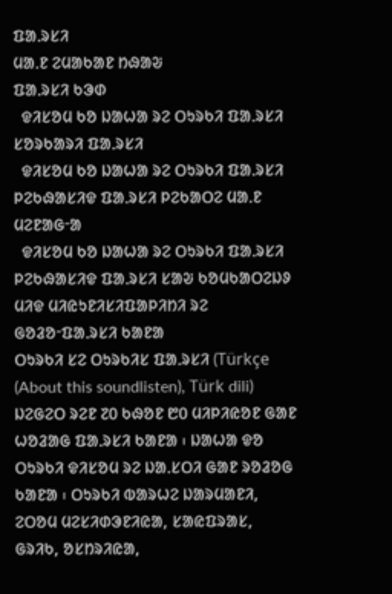ᱯᱟᱹᱨᱥᱤ
ᱢᱟᱹᱱ ᱮᱢᱟᱠᱟᱱ ᱴᱷᱟᱶ
ᱯᱟᱹᱨᱥᱤ ᱠᱳᱰ
  ᱫᱤᱥᱚᱢ ᱠᱚ ᱡᱟᱦᱟ ᱨᱮ ᱛᱩᱨᱠᱤ ᱯᱟᱹᱨᱥᱤ ᱥᱚᱨᱠᱟᱨᱤ ᱯᱟᱹᱨᱥᱤ
  ᱫᱤᱥᱚᱢ ᱠᱚ ᱡᱟᱦᱟ ᱨᱮ ᱛᱩᱨᱠᱤ ᱯᱟᱹᱨᱥᱤ ᱞᱮᱠᱷᱟᱥᱤᱫ ᱯᱟᱹᱨᱥᱤ ᱞᱮᱠᱟᱛᱮ ᱢᱟᱹᱱ ᱢᱮᱱᱟᱜᱼᱟ
  ᱫᱤᱥᱚᱢ ᱠᱚ ᱡᱟᱦᱟ ᱨᱮ ᱛᱩᱨᱠᱤ ᱯᱟᱹᱨᱥᱤ ᱞᱮᱠᱷᱟᱥᱤᱫ ᱯᱟᱹᱨᱥᱤ ᱥᱟᱶ ᱠᱚᱢᱠᱟᱛᱮᱡᱽ ᱢᱤᱫ ᱢᱤᱭᱩᱱᱤᱥᱤᱯᱟᱞᱤᱴᱤ ᱨᱮ ᱜᱚᱲᱚᱼᱯᱟᱹᱨᱥᱤ ᱠᱟᱱᱟ
ᱛᱩᱨᱠᱤ ᱥᱮ ᱛᱩᱨᱠᱤᱥ ᱯᱟᱹᱨᱥᱤ (Türkçe (About this soundlisten), Türk dili) ᱡᱮᱜᱮᱛ ᱨᱮᱱ ᱗᱐ ᱠᱷᱚᱱ ᱘᱐ ᱢᱤᱞᱤᱭᱚᱱ ᱜᱟᱱ ᱦᱚᱲᱟᱜ ᱯᱟᱹᱨᱥᱤ ᱠᱟᱱᱟ ᱾ ᱡᱟᱦᱟ ᱫᱚ ᱛᱩᱨᱠᱤ ᱫᱤᱥᱚᱢ ᱨᱮ ᱡᱟᱹᱥᱛᱤ ᱜᱟᱱ ᱨᱚᱲᱚᱜ ᱠᱟᱱᱟ ᱾ ᱛᱩᱨᱠᱤ ᱵᱟᱨᱦᱮ ᱡᱟᱨᱢᱟᱱᱤ, ᱮᱛᱚᱢ ᱢᱮᱥᱤᱰᱳᱱᱤᱭᱟ, ᱥᱟᱭᱯᱨᱟᱥ, ᱜᱨᱤᱠ, ᱚᱥᱴᱨᱤᱭᱟ,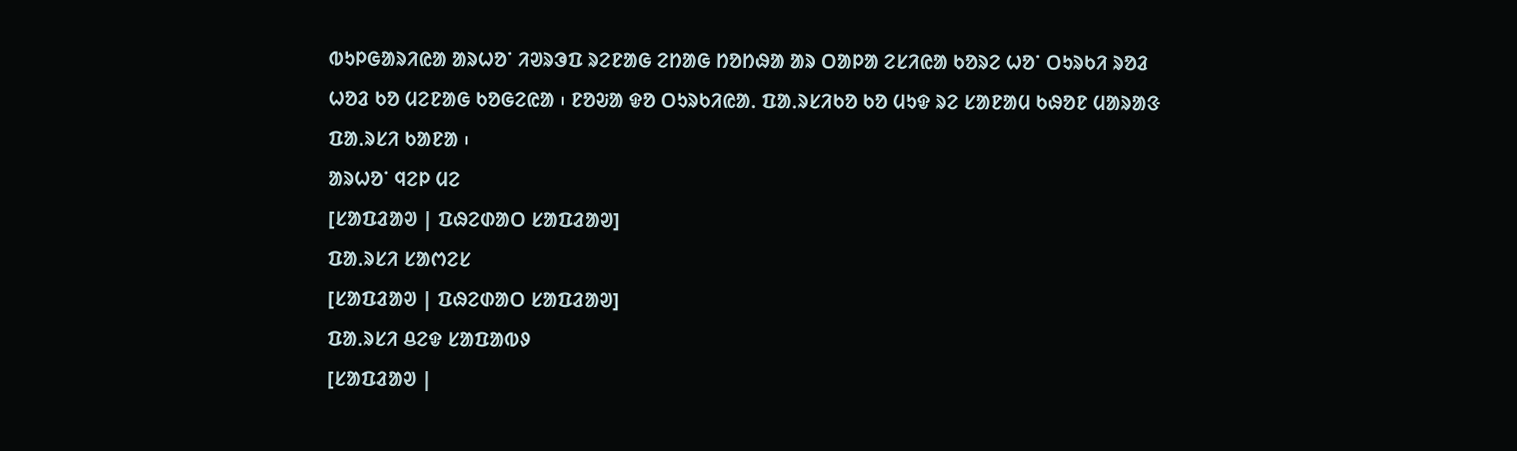ᱵᱩᱞᱜᱟᱨᱤᱭᱟ ᱟᱨᱦᱚᱸ ᱤᱣᱨᱳᱯ ᱨᱮᱱᱟᱜ ᱮᱴᱟᱜ ᱴᱚᱴᱷᱟ ᱟᱨ ᱛᱟᱞᱟ ᱮᱥᱤᱭᱟ ᱠᱚᱨᱮ ᱦᱚᱸ ᱛᱩᱨᱠᱤ ᱨᱚᱲ ᱦᱚᱲ ᱠᱚ ᱢᱮᱱᱟᱜ ᱠᱚᱜᱮᱭᱟ ᱾ ᱱᱚᱶᱟ ᱫᱚ ᱛᱩᱨᱠᱤᱭᱟᱹ ᱯᱟᱹᱨᱥᱤᱠᱚ ᱠᱚ ᱢᱩᱫ ᱨᱮ ᱥᱟᱱᱟᱢ ᱠᱷᱚᱱ ᱢᱟᱨᱟᱝ ᱯᱟᱹᱨᱥᱤ ᱠᱟᱱᱟ ᱾
ᱟᱨᱦᱚᱸ ᱧᱮᱞ ᱢᱮ
[ᱥᱟᱯᱲᱟᱣ | ᱯᱷᱮᱰᱟᱛ ᱥᱟᱯᱲᱟᱣ]
ᱯᱟᱹᱨᱥᱤ ᱥᱟᱬᱮᱥ
[ᱥᱟᱯᱲᱟᱣ | ᱯᱷᱮᱰᱟᱛ ᱥᱟᱯᱲᱟᱣ]
ᱯᱟᱹᱨᱥᱤ ᱪᱮᱫ ᱥᱟᱯᱟᱵᱽ
[ᱥᱟᱯᱲᱟᱣ |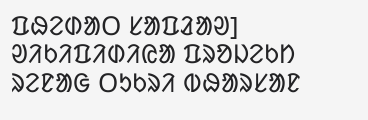ᱯᱷᱮᱰᱟᱛ ᱥᱟᱯᱲᱟᱣ]
ᱣᱤᱠᱤᱯᱤᱰᱤᱭᱟ ᱯᱨᱚᱡᱮᱠᱴ ᱨᱮᱱᱟᱜ ᱛᱩᱠᱨᱤ ᱵᱷᱟᱨᱥᱟᱱ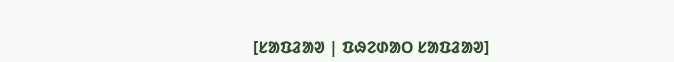[ᱥᱟᱯᱲᱟᱣ | ᱯᱷᱮᱰᱟᱛ ᱥᱟᱯᱲᱟᱣ]